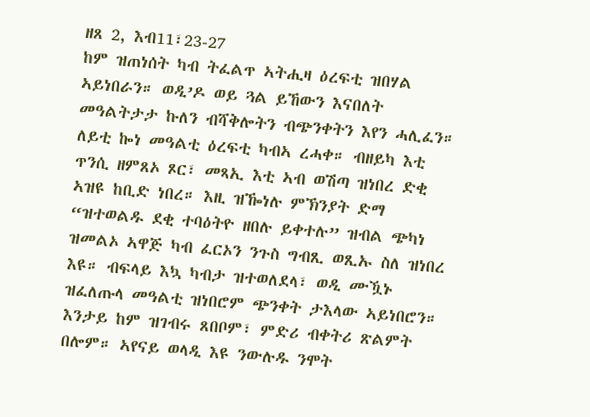ዘጸ 2, እብ11፣23-27
ከም ዝጠነሰት ካብ ትፈልጥ ኣትሒዛ ዕረፍቲ ዝበሃል ኣይነበራን። ወዲ’ዶ ወይ ጓል ይኸውን እናበለት መዓልትታታ ኩለን ብሻቅሎትን ብጭንቀትን እየን ሓሊፈን። ለይቲ ኰነ መዓልቲ ዕረፍቲ ካብኣ ረሓቀ። ብዘይካ እቲ ጥንሲ ዘምጸኦ ጾር፣ መጻኢ እቲ ኣብ ወሽጣ ዝነበረ ድቂ ኣዝዩ ከቢድ ነበረ። እዚ ዝዀነሉ ምኽንያት ድማ “ዝተወልዱ ደቂ ተባዕትዮ ዘበሉ ይቀተሉ” ዝብል ጭካነ ዝመልኦ ኣዋጅ ካብ ፈርኦን ንጉስ ግብጺ ወጺኡ ስለ ዝነበረ እዩ። ብፍላይ እኳ ካብታ ዝተወለደላ፣ ወዲ ሙዃኑ ዝፈለጡላ መዓልቲ ዝነበሮም ጭንቀት ታእላው ኣይነበሮን። እንታይ ከም ዝገብሩ ጸበቦም፣ ምድሪ ብቀትሪ ጽልምት በሎም። ኣየናይ ወላዲ እዩ ንውሉዱ ንሞት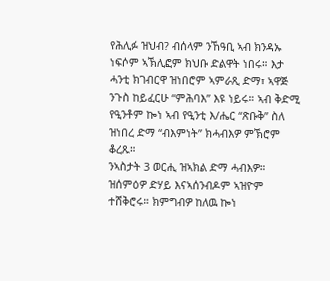የሕሊፉ ዝህብ? ብሰላም ንኸዓቢ ኣብ ክንዳኡ ነፍሶም ኣኽሊፎም ክህቡ ድልዋት ነበሩ። እታ ሓንቲ ክገብርዋ ዝነበሮም ኣምራጺ ድማ፣ ኣዋጅ ንጉስ ከይፈርሁ “ምሕባእ” እዩ ነይሩ። ኣብ ቅድሚ የዒንቶም ኰነ ኣብ የዒንቲ እ/ሔር “ጽቡቅ” ስለ ዝነበረ ድማ “ብእምነት” ክሓብእዎ ምኽሮም ቆረጹ።
ንኣስታት 3 ወርሒ ዝኣክል ድማ ሓብእዎ። ዝሰምዕዎ ድሃይ እናኣሰንብዶም ኣዝዮም ተሸቅሮሩ። ክምግብዎ ከለዉ ኰነ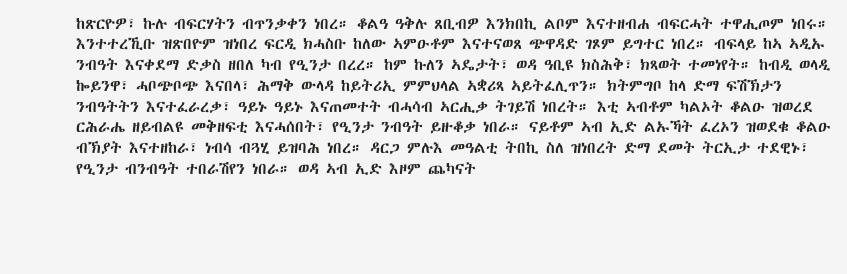ከጽርዮዎ፣ ኩሉ ብፍርሃትን ብጥንቃቀን ነበረ። ቆልዓ ዓቅሉ ጸቢብዎ እንክበኪ ልቦም እናተዘብሐ ብፍርሓት ተዋሒጦም ነበሩ። እንተተረኺቡ ዝጽበዮም ዝነበረ ፍርዲ ክሓስቡ ከለው ኣምዑቶም እናተናወጸ ጭዋዳድ ገጾም ይግተር ነበረ። ብፍላይ ከኣ ኣዲኡ ንብዓት እናቀደማ ድቃስ ዘበለ ካብ የዒንታ በረረ። ከም ኩለን ኣዴታት፣ ወዳ ዓቢዩ ክስሕቅ፣ ክጻወት ተመነየት። ከብዲ ወላዲ ኰይንዋ፣ ሓቦጭቦጭ እናበላ፣ ሕማቅ ውላዳ ከይትሪኢ ምምህላል ኣቋሪጻ ኣይትፈሊጥን። ክትምግቦ ከላ ድማ ፍሽኽታን ንብዓትትን እናተፈራረቃ፣ ዓይኑ ዓይኑ እናጠመተት ብሓሳብ ኣርሒቃ ትገይሽ ነበረት። እቲ ኣብቶም ካልኦት ቆልዑ ዝወረደ ርሕራሔ ዘይብልዩ መቅዘፍቲ እናሓሰበት፣ የዒንታ ንብዓት ይዙቆቃ ነበራ። ናይቶም ኣብ ኢድ ልኡኻት ፈረኦን ዝወደቁ ቆልዑ ብኽያት እናተዘከራ፣ ነብሳ ብጓሂ ይዝባሕ ነበረ። ዳርጋ ምሉእ መዓልቲ ትበኪ ስለ ዝነበረት ድማ ደመት ትርኢታ ተደዊኑ፣ የዒንታ ብንብዓት ተበራሽየን ነበራ። ወዳ ኣብ ኢድ እዞም ጨካናት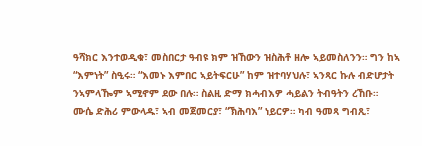ዓሻክር እንተወዲቁ፣ መስበርታ ዓብዩ ክም ዝኸውን ዝስሕቶ ዘሎ ኣይመስለንን። ግን ከኣ “እምነት” ስዒሩ። “እመኑ እምበር ኣይትፍርሁ” ከም ዝተባሃህሉ፣ ኣንጻር ኩሉ ብድሆታት ንኣምላዀም ኣሚኖም ደው በሉ። ስልዚ ድማ ክሓብእዎ ሓይልን ትብዓትን ረኸቡ።
ሙሴ ድሕሪ ምውላዱ፣ ኣብ መጀመርያ፣ “ኽሕባእ” ነይርዎ። ካብ ዓመጻ ግብጺ፣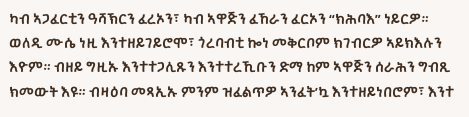ካብ ኣጋፈርቲን ዓሻኽርን ፈረኦን፣ ካብ ኣዋጅን ፈኸራን ፈርኦን “ክሕባእ” ነይርዎ። ወለዲ ሙሴ ነዚ እንተዘይገይሮሞ፣ ጎረባብቲ ኰነ መቅርቦም ክገብርዎ ኣይክእሉን እዮም። ብዘይ ግዚኡ እንተተጋሊጹን እንተተረኺቡን ድማ ከም ኣዋጅን ሰራሕን ግብጺ ክመውት እዩ። ብዛዕባ መጻኢኡ ምንም ዝፈልጥዎ ኣንፈት’ኳ እንተዘይነበሮም፣ እንተ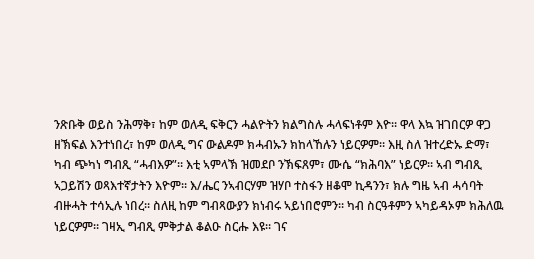ንጽቡቅ ወይስ ንሕማቅ፣ ከም ወለዲ ፍቅርን ሓልዮትን ክልግስሉ ሓላፍነቶም እዮ። ዋላ እኳ ዝገበርዎ ዋጋ ዘኽፍል እንተነበረ፣ ከም ወለዲ ግና ውልዶም ክሓብኡን ክከላኸሉን ነይርዎም። እዚ ስለ ዝተረድኡ ድማ፣ ካብ ጭካነ ግብጺ “ሓብእዎ”። እቲ ኣምላኽ ዝመደቦ ንኽፍጸም፣ ሙሴ “ክሕባእ” ነይርዎ። ኣብ ግብጺ ኣጋይሽን ወጻእተኛታትን እዮም። እ/ሔር ንኣብርሃም ዝሃቦ ተስፋን ዘቆሞ ኪዳንን፣ ክሉ ግዜ ኣብ ሓሳባት ብዙሓት ተሳኢሉ ነበረ። ስለዚ ከም ግብጻውያን ክነብሩ ኣይነበሮምን። ካብ ስርዓቶምን ኣካይዳኦም ክሕለዉ ነይርዎም። ገዛኢ ግብጺ ምቅታል ቆልዑ ስርሑ እዩ። ገና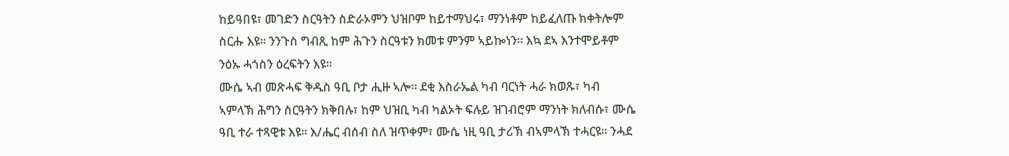ከይዓበዩ፣ መገድን ስርዓትን ስድራኦምን ህዝቦም ከይተማህሩ፣ ማንነቶም ከይፈለጡ ክቀትሎም ስርሑ እዩ። ንንጉስ ግብጺ ከም ሕጉን ስርዓቱን ክመቱ ምንም ኣይኰነን። እኳ ደኣ እንተሞይቶም ንዕኡ ሓጎስን ዕረፍትን እዩ።
ሙሴ ኣብ መጽሓፍ ቅዱስ ዓቢ ቦታ ሒዙ ኣሎ። ደቂ እስራኤል ካብ ባርነት ሓራ ክወጹ፣ ካብ ኣምላኽ ሕግን ስርዓትን ክቅበሉ፣ ከም ህዝቢ ካብ ካልኦት ፍሉይ ዝገብሮም ማንነት ክለብሱ፣ ሙሴ ዓቢ ተራ ተጻዊቱ እዩ። እ/ሔር ብሰብ ስለ ዝጥቀም፣ ሙሴ ነዚ ዓቢ ታሪኽ ብኣምላኽ ተሓርዩ። ንሓደ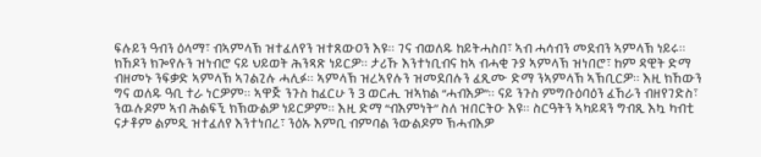ፍሉይን ዓብን ዕላማ፣ ብኣምላኽ ዝተፈለየን ዝተጸውዐን እዩ። ገና ብወለዱ ከይትሓስበ፣ ኣብ ሓሳብን መደብን ኣምላኽ ነይሩ። ክኸዶን ክጐየሉን ዝነብሮ ናይ ህይወት ሕንጻጽ ነይርዎ። ታሪኹ እንተነቢብና ከኣ ብሓቂ ጉያ ኣምላኽ ዝነበሮ፣ ከም ዳዊት ድማ ብዘመኑ ንፍቃድ ኣምላኽ ኣገልጊሉ ሓሊፉ። ኣምላኽ ዝረኣየሉን ዝመደበሉን ፈጺሙ ድማ ንኣምላኽ ኣኽቢርዎ። እዚ ክኸውን ግና ወለዱ ዓቢ ተራ ነርዎም። ኣዋጅ ንጉስ ከፈርሁ ን 3 ወርሒ ዝኣክል “ሓብእዎ”። ናይ ንጉስ ምግቡዕባዕን ፈኸራን ብዘየገድስ፣ ንዉሉዶም ኣብ ሕልፍኚ ክኽውልዎ ነይርዎም። እዚ ድማ “ብእምነት” ስለ ዝበርትዑ እዩ። ስርዓትን ኣካይዳን ግብጺ እኳ ካብቲ ናታቶም ልምዲ ዝተፈለየ እንተነበረ፣ ንዕኡ እምቢ ብምባል ንውልዶም ኽሓብእዎ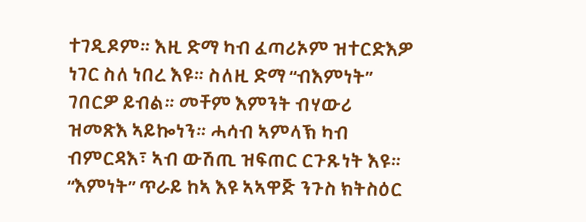ተገዲዶም። እዚ ድማ ካብ ፈጣሪኦም ዝተርድእዎ ነገር ስለ ነበረ እዩ። ስለዚ ድማ “ብእምነት” ገበርዎ ይብል። መቸም እምንት ብሃውሪ ዝመጽእ ኣይኰነን። ሓሳብ ኣምላኽ ካብ ብምርዳእ፣ ኣብ ውሽጢ ዝፍጠር ርጉጹነት እዩ። “እምነት” ጥራይ ከኣ እዩ ኣኣዋጅ ንጉስ ክትስዕር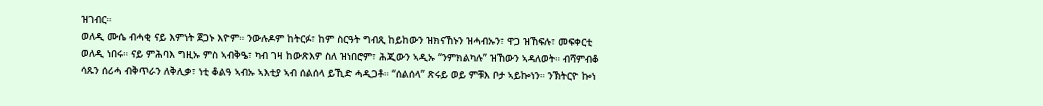ዝገብር።
ወለዲ ሙሴ ብሓቂ ናይ እምነት ጀጋኑ እዮም። ንውሉዶም ከትርፉ፣ ከም ስርዓት ግብጺ ከይከውን ዝክናኸኑን ዝሓብኡን፣ ዋጋ ዝኸፍሉ፣ መፍቀርቲ ወለዲ ነበሩ። ናይ ምሕባእ ግዚኡ ምስ ኣብቅዔ፣ ካብ ገዛ ከውጽእዎ ስለ ዝነበሮም፣ ሕጂውን ኣዲኡ “ንምክልካሉ” ዝኸውን ኣዳለወት። ብሻምብቆ ሳጹን ሰሪሓ ብቅጥራን ለቅሊቃ፣ ነቲ ቆልዓ ኣብኡ ኣእቲያ ኣብ ሰልሰላ ይኺድ ሓዲጋቶ። “ሰልሰላ” ጽሩይ ወይ ምቹእ ቦታ ኣይኰነን። ንኽትርዮ ኰነ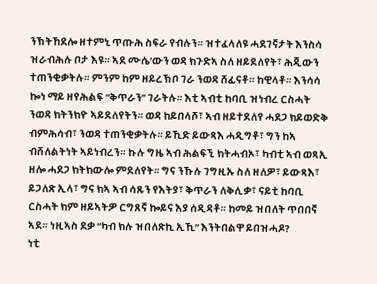ንኽትኸደሎ ዘተምኒ ጥጡሕ ስፍራ የብሉን። ዝተፈላለዩ ሓደገኛታት እንስሳ ዝራብሕሉ ቦታ እዩ። ኣደ ሙሴ’ውን ወዳ ክጉድኣ ስለ ዘይደለየት፣ ሕጂውን ተጠንቂቃትሉ። ምንም ከም ዘይረኽቦ ገራ ንወዳ ሸፊናቶ። ከዊላቶ። እንሳሳ ኰነ ማይ ዘየሕልፍ “ቅጥራን” ገራትሉ። እቲ ኣብቲ ከባቢ ዝነብረ ርስሓት ንወዳ ክትንክዮ ኣይደለየትን። ወዳ ከይበላሾ፣ ኣብ ዘይተደለየ ሓደጋ ክይወድቅ ብምሕሳብ፣ ንወዳ ተጠንቂቃትሉ። ይኺድ ይውጻእ ሓዲግቶ፣ ግን ከኣ ብሸለልትነት ኣይነብረን። ኩሉ ግዜ ኣብ ሕልፍኚ ክትሓብኦ፣ ካብቲ ኣብ ወጻኢ ዘሎ ሓደጋ ክትክውሎ ምደለየት። ግና ንኹሉ ገግዚኡ ስለ ዘለዎ፣ ይውጻእ፣ ይጋለጽ ኢላ፣ ግና ክኣ ኣብ ሳጹን የእትያ፣ ቅጥራን ለቅሊቃ፣ ናይቲ ከባቢ ርስሓት ክም ዘይኣትዎ ርግጸኛ ኰይና እያ ሰዲዳቶ። ከመይ ዝበለት ጥበበኛ ኣደ። ነዚኣስ ደቃ “ካብ ክሉ ዝበለጽኪ ኢኺ” እንትበልዋ ይበዝሓዶ?
ነቲ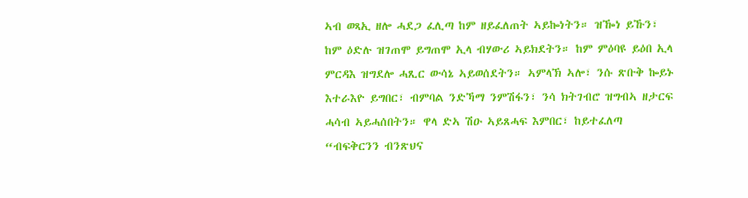ኣብ ወጻኢ ዘሎ ሓደጋ ፈሊጣ ከም ዘይፈለጠት ኣይኰነትን። ዝዀነ ይኹን፣ ከም ዕድሉ ዝገጠሞ ይግጠሞ ኢላ ብሃውሪ ኣይክደትን። ከም ምዕባዩ ይዕበ ኢላ ምርዳእ ዝግደሎ ሓጺር ውሳኔ ኣይወሰደትን። ኣምላኽ ኣሎ፣ ንሱ ጽቡቅ ኰይኑ እተራእዮ ይግበር፣ ብምባል ንድኻማ ንምሽፋን፣ ንሳ ክትገብሮ ዝግብኣ ዘታርፍ ሓሳብ ኣይሓሰበትን። ዋላ ድኣ ሽዑ ኣይጸሓፍ እምበር፣ ከይተፈለጣ “ብፍቅርንን ብንጽህና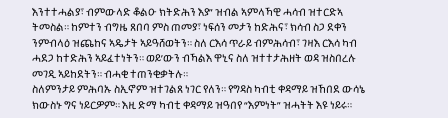እንተተሓልያ፣ ብምውላድ ቆልዑ ክትድሕን እያ” ዝብል ኣምላኻዊ ሓሳብ ዝተርድኣ ትመስል። ከምተን ብግዜ ጸበባ ምስ ጠመያ፣ ነፍሰን መታን ከድሕና፣ ክሳብ ስጋ ደቀን ንምብላዕ ዝጨከና ኣዴታት ኣይዓሸወትን። ስለ ርእሳ ጥራይ ብምሕሳብ፣ ገዛእ ርእሳ ካብ ሓደጋ ከተድሕን ኣይፈተነትን። ወይ’ውን ብኻልእ ዋኒና ስለ ዝተተታሕዘት ወዳ ዝስበረሉ መገዲ ኣይከደትን። ብሓቂ ተጠንቂቃትሉ።
ስለምንታይ ምሕባኡ ስኢኖም ዝተገልጸ ነገር የለን። የግዳስ ካብቲ ቀዳማይ ዝኸበደ ውሳኔ ክውስኑ ግና ነይርዎም። እዚ ድማ ካብቲ ቀዳማይ ዝዓበየ “እምነት” ዝሓትት እዩ ነይሩ።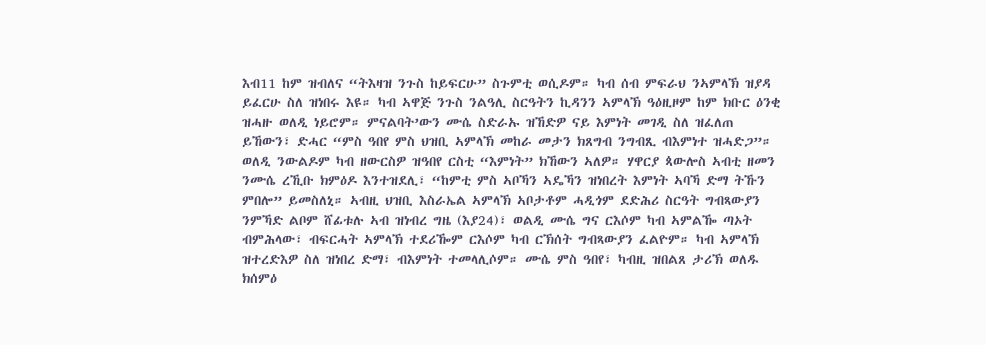እብ11 ከም ዝብለና “ትእዛዝ ንጉስ ከይፍርሁ” ስጉምቲ ወሲዶም። ካብ ሰብ ምፍራህ ንኣምላኽ ዝያዳ ይፈርሁ ስለ ዝነበሩ እዩ። ካብ ኣዋጅ ንጉስ ንልዓሊ ስርዓትን ኪዳንን ኣምላኽ ዓዕዚዞም ከም ክቡር ዕንቂ ዝሓዙ ወለዲ ነይሮም። ምናልባት’ውን ሙሴ ስድራኡ ዝኸድዎ ናይ እምነት መገዲ ስለ ዝፈለጠ ይኸውን፣ ድሓር “ምስ ዓበየ ምስ ህዝቢ ኣምላኽ መከራ መታን ክጸግብ ንግብጺ ብእምነተ ዝሓድጋ”። ወለዲ ንውልዶም ካብ ዘውርስዎ ዝዓበየ ርስቲ “እምነት” ክኸውን ኣለዎ። ሃዋርያ ጳውሎስ ኣብቲ ዘመን ንሙሴ ረኺቡ ክምዕዶ እንተዝደሊ፣ “ከምቲ ምስ ኣቦኻን ኣዴኻን ዝነበረት እምነት ኣባኻ ድማ ትኹን ምበሎ” ይመስለኒ። ኣብዚ ህዝቢ እስራኤል ኣምላኽ ኣቦታቶም ሓዲጎም ደድሕሪ ስርዓት ግብጻውያን ንምኻድ ልቦም ሸፊቱሉ ኣብ ዝነብረ ግዜ (እያ24)፣ ወልዲ ሙሴ ግና ርእሶም ካብ ኣምልዀ ጣኦት ብምሕላው፣ ብፍርሓት ኣምላኽ ተደሪዀም ርእሶም ካብ ርኽሰት ግብጻውያን ፈልዮም። ካብ ኣምላኽ ዝተረድእዎ ስለ ዝነበረ ድማ፣ ብእምነት ተመላሊሶም። ሙሴ ምስ ዓበየ፣ ካብዚ ዝበልጸ ታሪኽ ወለዱ ክሰምዕ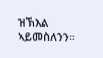ዝኽእል ኣይመስለንን።